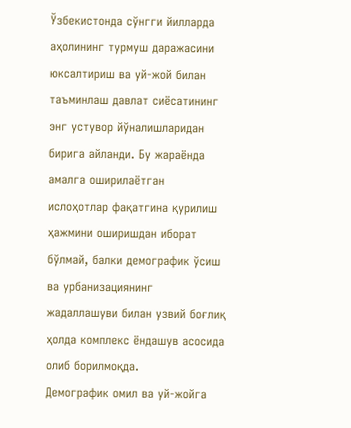Ўзбекистонда сўнгги йилларда аҳолининг турмуш даражасини юксалтириш ва уй-жой билан таъминлаш давлат сиёсатининг энг устувор йўналишларидан бирига айланди. Бу жараёнда амалга оширилаётган ислоҳотлар фақатгина қурилиш ҳажмини оширишдан иборат бўлмай, балки демографик ўсиш ва урбанизациянинг жадаллашуви билан узвий боғлиқ ҳолда комплекс ёндашув асосида олиб борилмоқда.
Демографик омил ва уй-жойга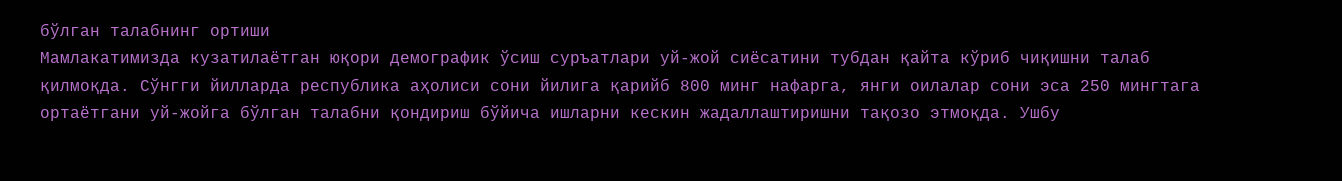бўлган талабнинг ортиши
Мамлакатимизда кузатилаётган юқори демографик ўсиш суръатлари уй-жой сиёсатини тубдан қайта кўриб чиқишни талаб қилмоқда. Сўнгги йилларда республика аҳолиси сони йилига қарийб 800 минг нафарга, янги оилалар сони эса 250 мингтага ортаётгани уй-жойга бўлган талабни қондириш бўйича ишларни кескин жадаллаштиришни тақозо этмоқда. Ушбу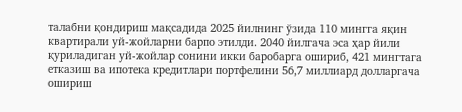талабни қондириш мақсадида 2025 йилнинг ўзида 110 мингга яқин квартирали уй-жойларни барпо этилди. 2040 йилгача эса ҳар йили қуриладиган уй-жойлар сонини икки баробарга ошириб, 421 мингтага етказиш ва ипотека кредитлари портфелини 56,7 миллиард долларгача ошириш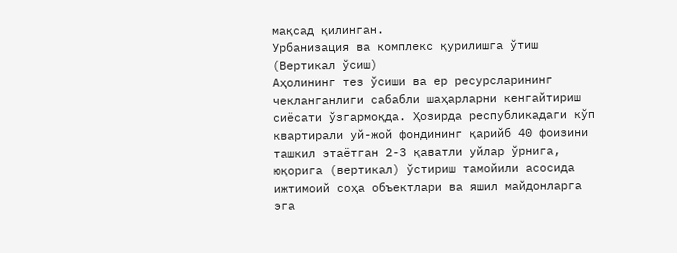мақсад қилинган.
Урбанизация ва комплекс қурилишга ўтиш (Вертикал ўсиш)
Аҳолининг тез ўсиши ва ер ресурсларининг чекланганлиги сабабли шаҳарларни кенгайтириш сиёсати ўзгармоқда. Ҳозирда республикадаги кўп квартирали уй-жой фондининг қарийб 40 фоизини ташкил этаётган 2-3 қаватли уйлар ўрнига, юқорига (вертикал) ўстириш тамойили асосида ижтимоий соҳа объектлари ва яшил майдонларга эга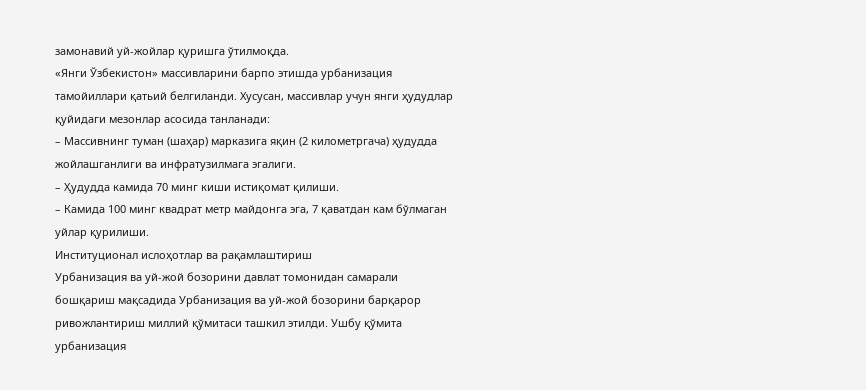замонавий уй-жойлар қуришга ўтилмоқда.
«Янги Ўзбекистон» массивларини барпо этишда урбанизация тамойиллари қатьий белгиланди. Хусусан, массивлар учун янги ҳудудлар қуйидаги мезонлар асосида танланади:
– Массивнинг туман (шаҳар) марказига яқин (2 километргача) ҳудудда жойлашганлиги ва инфратузилмага эгалиги.
– Ҳудудда камида 70 минг киши истиқомат қилиши.
– Камида 100 минг квадрат метр майдонга эга, 7 қаватдан кам бўлмаган уйлар қурилиши.
Институционал ислоҳотлар ва рақамлаштириш
Урбанизация ва уй-жой бозорини давлат томонидан самарали бошқариш мақсадида Урбанизация ва уй-жой бозорини барқарор ривожлантириш миллий қўмитаси ташкил этилди. Ушбу қўмита урбанизация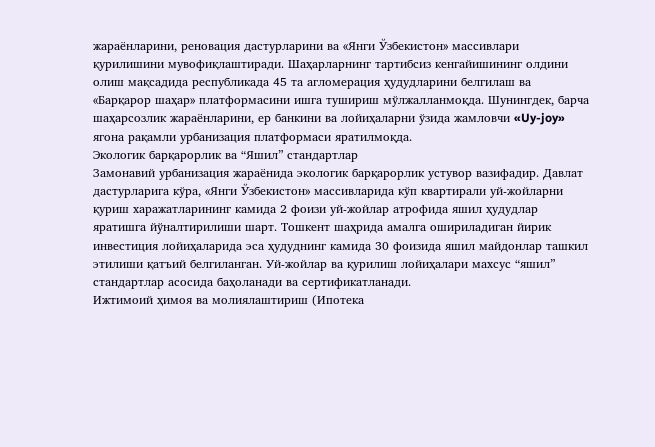жараёнларини, реновация дастурларини ва «Янги Ўзбекистон» массивлари қурилишини мувофиқлаштиради. Шаҳарларнинг тартибсиз кенгайишининг олдини олиш мақсадида республикада 45 та агломерация ҳудудларини белгилаш ва «Барқарор шаҳар» платформасини ишга тушириш мўлжалланмоқда. Шунингдек, барча шаҳарсозлик жараёнларини, ер банкини ва лойиҳаларни ўзида жамловчи «Uy-joy» ягона рақамли урбанизация платформаси яратилмоқда.
Экологик барқарорлик ва “Яшил” стандартлар
Замонавий урбанизация жараёнида экологик барқарорлик устувор вазифадир. Давлат дастурларига кўра, «Янги Ўзбекистон» массивларида кўп квартирали уй-жойларни қуриш харажатларининг камида 2 фоизи уй-жойлар атрофида яшил ҳудудлар яратишга йўналтирилиши шарт. Тошкент шаҳрида амалга ошириладиган йирик инвестиция лойиҳаларида эса ҳудуднинг камида 30 фоизида яшил майдонлар ташкил этилиши қатъий белгиланган. Уй-жойлар ва қурилиш лойиҳалари махсус “яшил” стандартлар асосида баҳоланади ва сертификатланади.
Ижтимоий ҳимоя ва молиялаштириш (Ипотека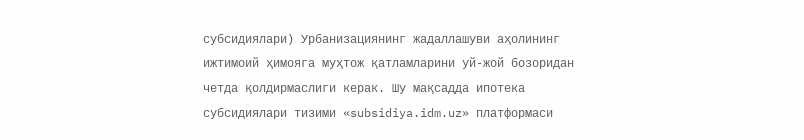субсидиялари) Урбанизациянинг жадаллашуви аҳолининг ижтимоий ҳимояга муҳтож қатламларини уй-жой бозоридан четда қолдирмаслиги керак. Шу мақсадда ипотека субсидиялари тизими «subsidiya.idm.uz» платформаси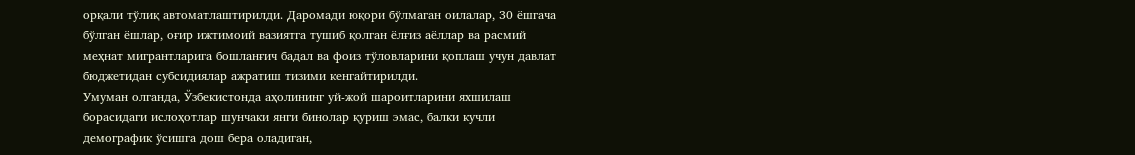орқали тўлиқ автоматлаштирилди. Даромади юқори бўлмаган оилалар, 30 ёшгача бўлган ёшлар, оғир ижтимоий вазиятга тушиб қолган ёлғиз аёллар ва расмий меҳнат мигрантларига бошланғич бадал ва фоиз тўловларини қоплаш учун давлат бюджетидан субсидиялар ажратиш тизими кенгайтирилди.
Умуман олганда, Ўзбекистонда аҳолининг уй-жой шароитларини яхшилаш борасидаги ислоҳотлар шунчаки янги бинолар қуриш эмас, балки кучли демографик ўсишга дош бера оладиган,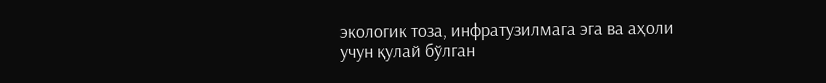экологик тоза, инфратузилмага эга ва аҳоли учун қулай бўлган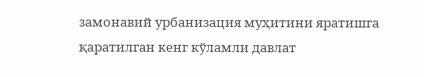замонавий урбанизация муҳитини яратишга қаратилган кенг кўламли давлат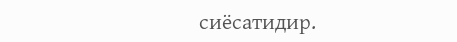сиёсатидир.